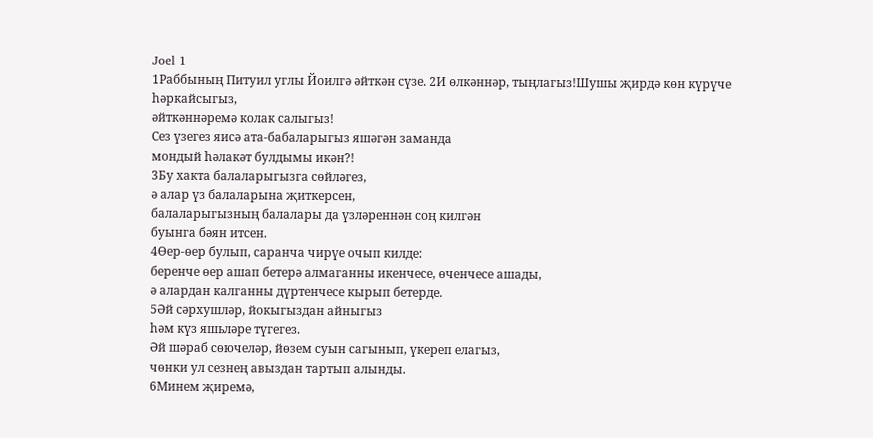Joel 1
1Раббының Питуил углы Йоилгә әйткән сүзе. 2И өлкәннәр, тыңлагыз!Шушы җирдә көн күрүче һәркайсыгыз,
әйткәннәремә колак салыгыз!
Сез үзегез яисә ата-бабаларыгыз яшәгән заманда
мондый һәлакәт булдымы икән?!
3Бу хакта балаларыгызга сөйләгез,
ә алар үз балаларына җиткерсен,
балаларыгызның балалары да үзләреннән соң килгән
буынга бәян итсен.
4Өер-өер булып, саранча чирүе очып килде:
беренче өер ашап бетерә алмаганны икенчесе, өченчесе ашады,
ә алардан калганны дүртенчесе кырып бетерде.
5Әй сәрхушләр, йокыгыздан айныгыз
һәм күз яшьләре түгегез.
Әй шәраб сөючеләр, йөзем суын сагынып, үкереп елагыз,
чөнки ул сезнең авыздан тартып алынды.
6Минем җиремә,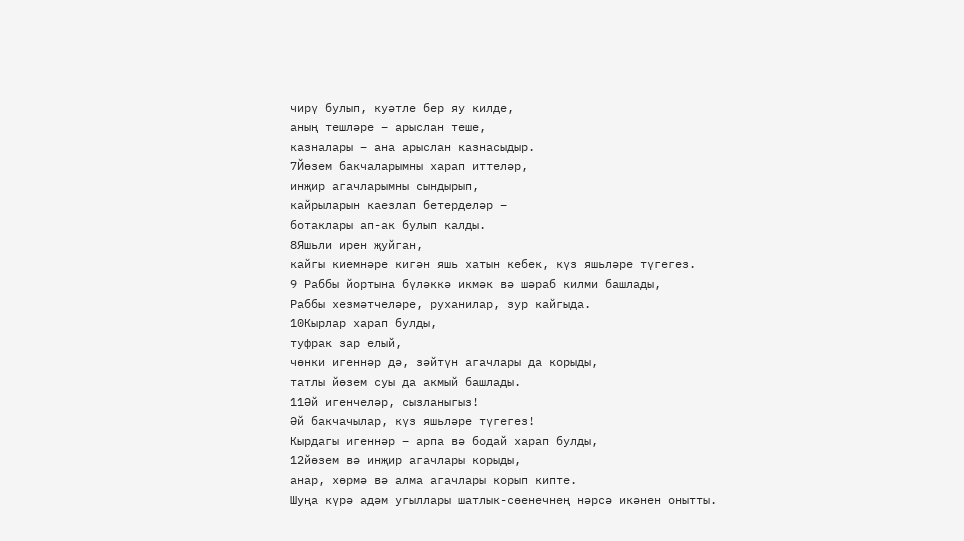чирү булып, куәтле бер яу килде,
аның тешләре – арыслан теше,
казналары – ана арыслан казнасыдыр.
7Йөзем бакчаларымны харап иттеләр,
инҗир агачларымны сындырып,
кайрыларын каезлап бетерделәр –
ботаклары ап-ак булып калды.
8Яшьли ирен җуйган,
кайгы киемнәре кигән яшь хатын кебек, күз яшьләре түгегез.
9 Раббы йортына бүләккә икмәк вә шәраб килми башлады,
Раббы хезмәтчеләре, руханилар, зур кайгыда.
10Кырлар харап булды,
туфрак зар елый,
чөнки игеннәр дә, зәйтүн агачлары да корыды,
татлы йөзем суы да акмый башлады.
11Әй игенчеләр, сызланыгыз!
Әй бакчачылар, күз яшьләре түгегез!
Кырдагы игеннәр – арпа вә бодай харап булды,
12йөзем вә инҗир агачлары корыды,
анар, хөрмә вә алма агачлары корып кипте.
Шуңа күрә адәм угыллары шатлык-сөенечнең нәрсә икәнен онытты.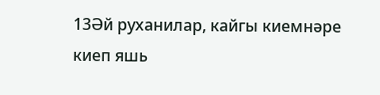13Әй руханилар, кайгы киемнәре киеп яшь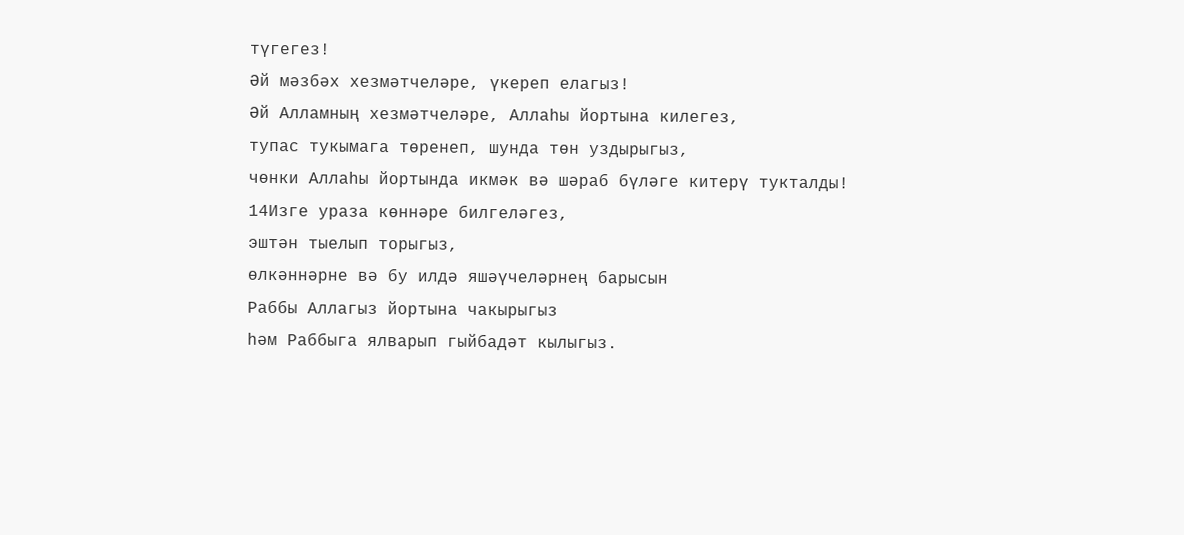түгегез!
Әй мәзбәх хезмәтчеләре, үкереп елагыз!
Әй Алламның хезмәтчеләре, Аллаһы йортына килегез,
тупас тукымага төренеп, шунда төн уздырыгыз,
чөнки Аллаһы йортында икмәк вә шәраб бүләге китерү тукталды!
14Изге ураза көннәре билгеләгез,
эштән тыелып торыгыз,
өлкәннәрне вә бу илдә яшәүчеләрнең барысын
Раббы Аллагыз йортына чакырыгыз
һәм Раббыга ялварып гыйбадәт кылыгыз.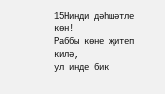15Нинди дәһшәтле көн!
Раббы көне җитеп килә,
ул инде бик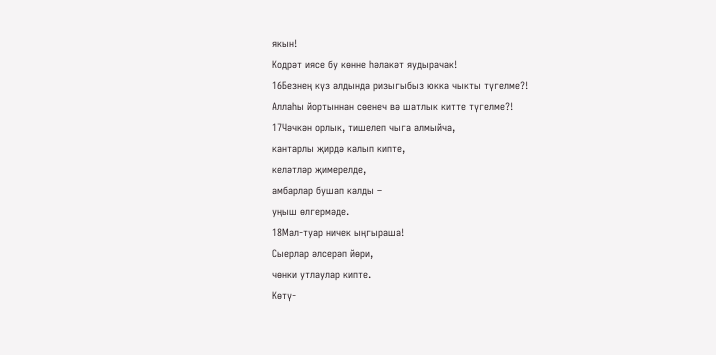якын!
Кодрәт иясе бу көнне һәлакәт яудырачак!
16Безнең күз алдында ризыгыбыз юкка чыкты түгелме?!
Аллаһы йортыннан сөенеч вә шатлык китте түгелме?!
17Чәчкән орлык, тишелеп чыга алмыйча,
кантарлы җирдә калып кипте,
келәтләр җимерелде,
амбарлар бушап калды –
уңыш өлгермәде.
18Мал-туар ничек ыңгыраша!
Сыерлар әлсерәп йөри,
чөнки утлаулар кипте.
Көтү-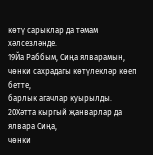көтү сарыклар да тәмам хәлсезләнде.
19Йа Раббым, Сиңа ялварамын,
чөнки сахрадагы көтүлекләр көеп бетте,
барлык агачлар куырылды.
20Хәтта кыргый җанварлар да ялвара Сиңа,
чөнки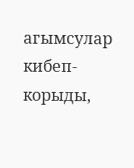агымсулар кибеп-корыды,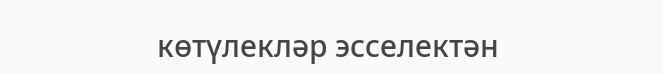көтүлекләр эсселектән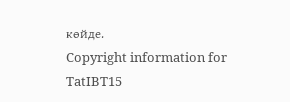көйде.
Copyright information for
TatIBT15